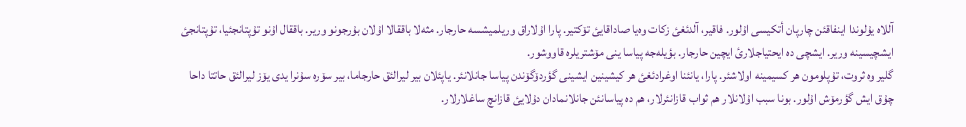آللاە یۇلوندا اینفاقئن چارپان أتکیسی اۇلور. فاقیر، آلدئغئ زکات وەیا صاداقایئ تۆکتیر. پارا اۇلاراق وریلمیشسە حارجار. مثەلا باققالا اۇلان بۇرجونو وریر. باققال اۇنو تۇپتانجئیا، تۇپتانجئ ایشچیسینە وریر. ایشچی دە ایحتیاجلارئ ایچین حارجار. بؤیلەجە پیاسا ینی مۆشتریلرە قاووشور.
گلیر وە ثروت، تۇپلومون هر کسیمینە اولاشئر. پارا، یانئنا اوغرادئغئ هر کیشینین ایشینی گؤردۆگۆندن پیاسا جانلانئر. یاپئلان بیر لیرالئق حارجاما، بیر سۆرە سۇنرا یدی یۆز لیرالئق حاتتا داحا چۇق ایش گؤرمۆش اۇلور. بونا سبب اۇلانلار هم ثواب قازانئرلار، هم دە پیاسانئن جانلانمادان دۇلایئ قازانچ ساغلارلار.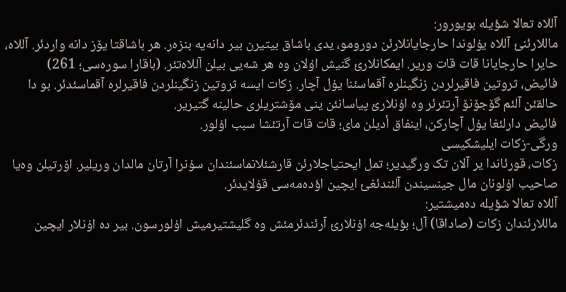آللاە تعالا شؤیلە بویورور:
ماللارئنئ آللاە یۇلوندا حارجایانلارئن دورومو، یدی باشاق بیتیرن بیر دانەیە بنزەر. هر باشاقتا یۆز دانە واردئر. آللاە، حایرا حارجایانا قات قات وریر. ایمکانلارئ گنیش اۇلان وە هر شەیی بیلن آللاەتئر. (باقارا سورەسی؛ 261)
فائیض، ثروتین فاقیرلردن زنگینلرە آقماسئنا یۇل آچار. زکات ایسە ثروتین زنگینلردن فاقیرلرە آقماسئدئر. بو دا حالقئن آلئم گۆجۆنۆ آرتئرئر وە اۇنلارئ پیاسانئن ینی مۆشتریلری حالینە گتیریر.
فائیض دارلئغا یۇل آچارکن، اینفاق أدیلن مای؛ قات قات آرتئشا سبب اۇلور.
ورگی-زکات ایلیشکیسی
زکات، قورئاندا یر آلان تک ورگیدیر؛ تمل ایحتیاجلارئن قارشئلانماسئندان سۇنرا آرتان مالدان وریلیر. اۆرتیلن وەیا صاحیب اۇلونان مال جینسیندن آلئندئغئ ایچین اؤدەمەسی قۇلایدئر.
آللاە تعالا شؤیلە دەمیشتیر:
ماللارئندان زکات (صاداقا) آل؛ بؤیلەجە اۇنلارئ آرئندئرمئش وە گلیشتیرمیش اۇلورسون. بیر دە اۇنلار ایچین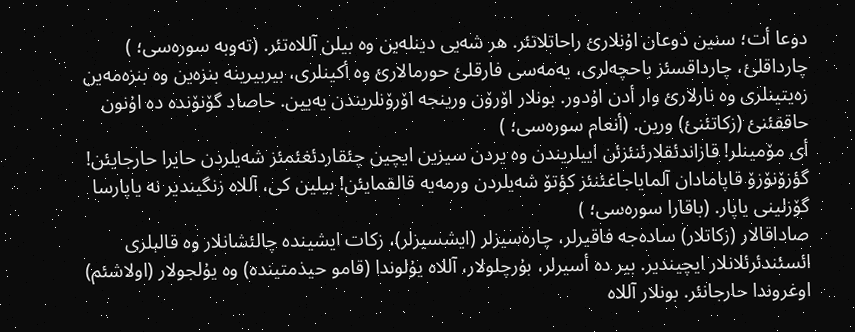دوعا أت؛ سنین دوعان اۇنلارئ راحاتلاتئر. هر شەیی دینلەین وە بیلن آللاەتئر. (تەوبە سورەسی؛ )
چارداقلئ، چارداقسئز باحچەلری، یەمەسی فارقلئ حورمالارئ وە أکینلری، بیربیرینە بنزەین وە بنزەمەین زەیتینلری وە نارلارئ وار أدن اۇدور. بونلار اۆرۆن ورینجە اۆرۆنلریندن یەیین. حاصاد گۆنۆندە دە اۇنون حاققئنئ (زکاتئنئ) ورین. (أنعام سورەسی؛ )
أی مۆمینلر! قازاندئقلارئنئزئن اییلریندن وە یردن سیزین ایچین چئقاردئغئمئز شەیلردن حایرا حارجایئن! گؤزۆنۆزۆ قاپامادان آلمایاجاغئنئز کؤتۆ شەیلردن ورمەیە قالقمایئن! بیلین کی، آللاە زنگیندیر نە یاپارسا گۆزلینی یاپار. (باقارا سورەسی؛ )
صاداقالار (زکاتلار) سادەجە فاقیرلر، چارەسیزلر (ایشسیزلر)، زکات ایشیندە چالئشانلار وە قالبلری ائسئندئرئلانلار ایچیندیر. بیر دە أسیرلر، بۇرچلولار، آللاە یۇلوندا (قامو حیذمتیندە) وە یۇلجولار (اولاشئم) اوغروندا حارجانئر. بونلار آللاە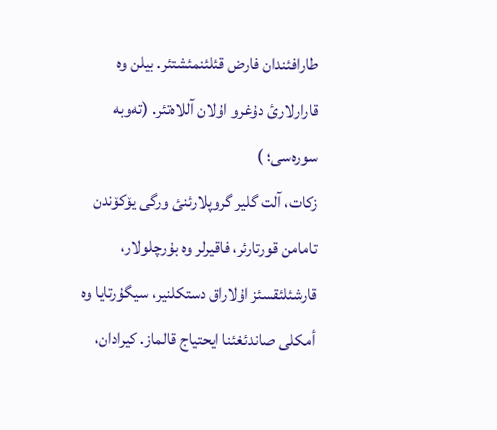طارافئندان فارض قئلئنمئشتئر. بیلن وە قارارلارئ دۇغرو اۇلان آللاەتئر. (تەوبە سورەسی؛ )
زکات، آلت گلیر گروپلارئنئ ورگی یۆکۆندن تامامن قورتارئر، فاقیرلر وە بۇرچلولار، قارشئلئقسئز اۇلاراق دستکلنیر، سیگۇرتایا وە أمکلی صاندئغئنا ایحتیاج قالماز. کیرادان،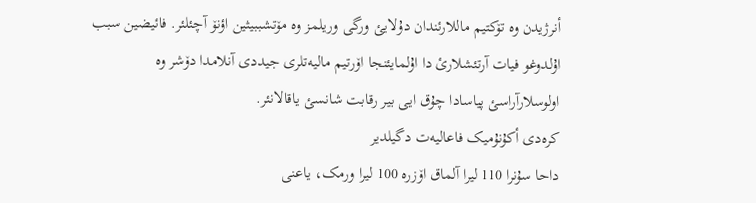أنرژیدن وە تۆکتیم ماللارئندان دۇلایئ ورگی وریلمز وە مۆتشببیثین اؤنۆ آچئلئر. فائیضین سبب اۇلدوغو فیات آرتئشلارئ دا اۇلمایئنجا اۆرتیم مالیەتلری جیددی آنلامدا دۆشر وە اولوسلارآراسئ پیاسادا چۇق ایی بیر رقابت شانسئ یاقالانئر.
کرەدی أکۇنۇمیک فاعالیەت دگیلدیر
داحا سۇنرا 110 لیرا آلماق اۆزرە 100 لیرا ورمک، یاعنی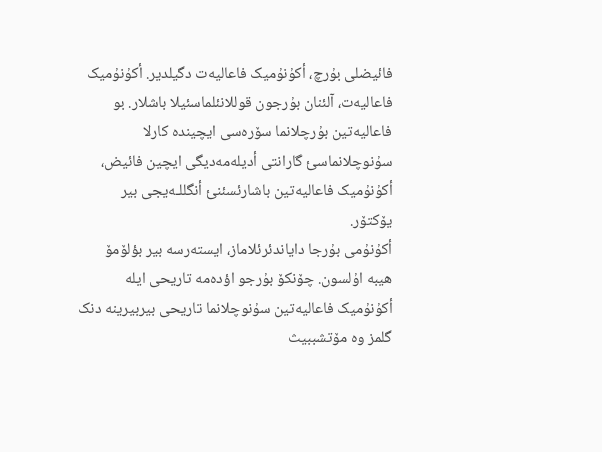فائیضلی بۇرچ، أکۇنۇمیک فاعالیەت دگیلدیر. أکۇنۇمیک فاعالیەت، آلئنان بۇرجون قوللانئلماسئیلا باشلار. بو فاعالیەتین بۇرچلانما سۆرەسی ایچیندە کارلا سۇنوچلانماسئ گارانتی أدیلەمەدیگی ایچین فائیض، أکۇنۇمیک فاعالیەتین باشارئسئنئ أنگللـەیجی بیر یۆکتۆر.
أکۇنۇمی بۇرجا دایاندئرئلاماز، ایستەرسە بیر بؤلۆمۆ هیبە اۇلسون. چۆنکۆ بۇرجو اؤدەمە تاریحی ایلە أکۇنۇمیک فاعالیەتین سۇنوچلانما تاریحی بیربیرینە دنک گلمز وە مۆتشببیث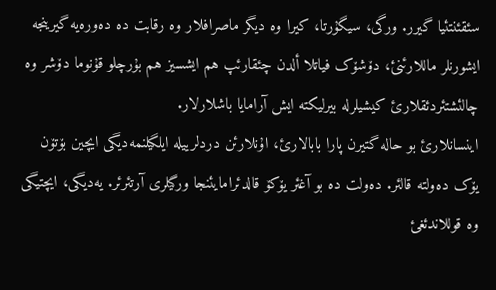سئقئنتئیا گیرر. ورگی، سیگۇرتا، کیرا وە دیگر ماصرافلار وە رقابت دە دەورەیە گیرینجە ایشورنلر ماللارئنئ، دۆشۆک فیاتلا ألدن چئقارئپ هم ایشسیز هم بۇرچلو قۇنوما دۆشر وە چالئشتئردئقلارئ کیشیلرلە بیرلیکتە ایش آرامایا باشلارلار.
اینسانلارئ بو حالە گتیرن پارا بابالارئ، اۇنلارئن دردلرییلە ایلگیلنمەدیگی ایچین بۆتۆن یۆک دەولتە قالئر. دەولت دە بو آغئر یۆکۆ قالدئرامایئنجا ورگیلری آرتئرئر. یەدیگی، ایچتیگی وە قوللاندئغئ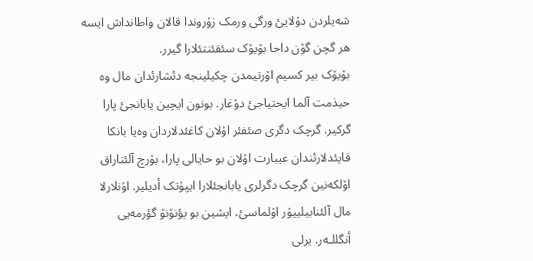شەیلردن دۇلایئ ورگی ورمک زۇروندا قالان واطانداش ایسە هر گچن گۆن داحا بۆیۆک سئقئنتئلارا گیرر.
بۆیۆک بیر کسیم اۆرتیمدن چکیلینجە دئشارئدان مال وە حیذمت آلما ایحتیاجئ دۇغار. بونون ایچین یابانجئ پارا گرکیر. گرچک دگری صئفئر اۇلان کاغئدلاردان وەیا بانکا قایئدلارئندان عیبارت اۇلان بو حایالی پارا، بۇرچ آلئناراق اۆلکەنین گرچک دگرلری یابانجئلارا ایپۇتک أدیلیر. اۇنلارلا مال آلئنابیلییۇر اۇلماسئ، ایشین بو یؤنۆنۆ گؤرمەیی أنگللـەر. یرلی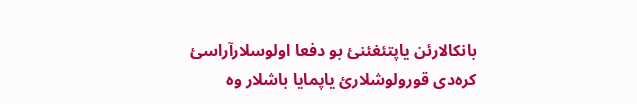بانکالارئن یاپتئغئنئ بو دفعا اولوسلارآراسئ کرەدی قورولوشلارئ یاپمایا باشلار وە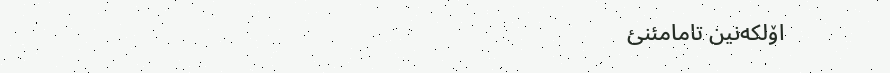اۆلکەنین تامامئنئ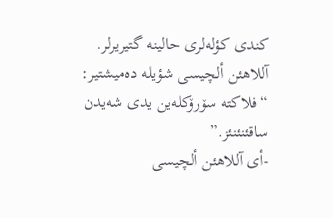کندی کؤلەلری حالینە گتیریرلر.
آللاهئن ألچیسی شؤیلە دەمیشتیر:
“فلاکتە سۆرۆکلەین یدی شەیدن ساقئنئنئز.”
-أی آللاهئن ألچیسی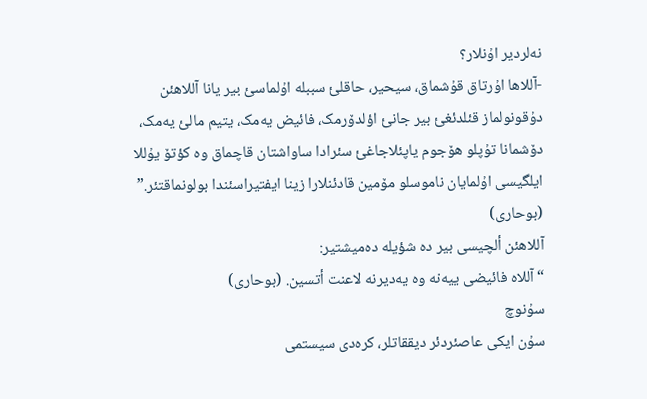نەلردیر اۇنلار؟
-آللاها اۇرتاق قۇشماق، سیحیر، حاقلئ سببلە اۇلماسئ بیر یانا آللاهئن دۇقونولماز قئلدئغئ بیر جانئ اؤلدۆرمک، فائیض یەمک، یتیم مالئ یەمک، دۆشمانا تۇپلو هۆجوم یاپئلاجاغئ سئرادا ساواشتان قاچماق وە کؤتۆ یۇللا ایلگیسی اۇلمایان ناموسلو مۆمین قادئنلارا زینا ایفتیراسئندا بولونماقتئر.” (بوحاری)
آللاهئن ألچیسی بیر دە شؤیلە دەمیشتیر:
“آللاە فائیضی ییەنە وە یەدیرنە لاعنت أتسین. (بوحاری)
سۇنوچ
سۇن ایکی عاصئردئر دیققاتلر، کرەدی سیستمی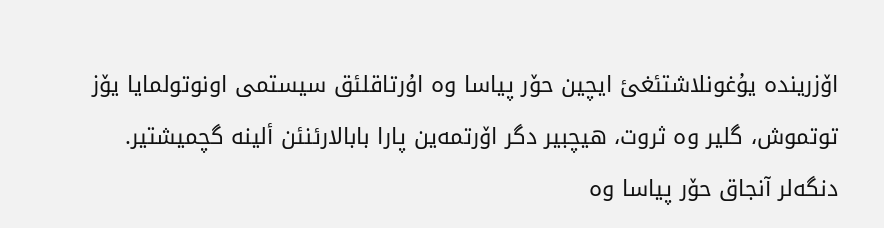اۆزریندە یۇغونلاشتئغئ ایچین حۆر پیاسا وە اۇرتاقلئق سیستمی اونوتولمایا یۆز توتموش، گلیر وە ثروت، هیچبیر دگر اۆرتمەین پارا بابالارئنئن ألینە گچمیشتیر. دنگەلر آنجاق حۆر پیاسا وە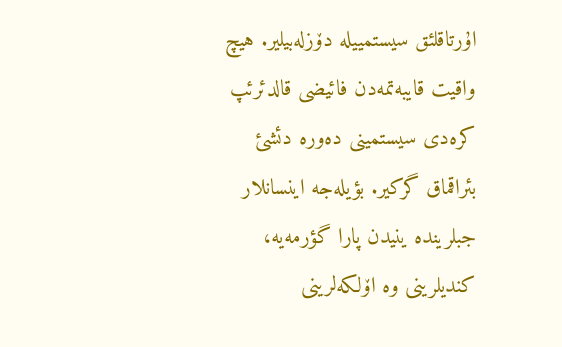اۇرتاقلئق سیستمییلە دۆزلەبیلیر. هیچ واقیت قایبەتمەدن فائیضی قالدئرئپ کرەدی سیستمینی دەورە دئشئ بئراقماق گرکیر. بؤیلەجە اینسانلار جبلریندە ینیدن پارا گؤرمەیە، کندیلرینی وە اۆلکەلرینی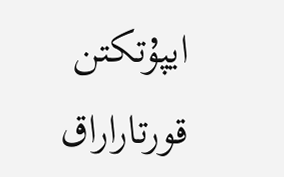ایپۇتکتن قورتاراراق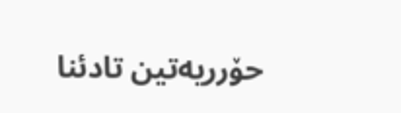حۆرریەتین تادئنا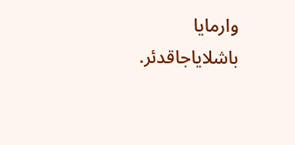وارمایا باشلایاجاقدئر.